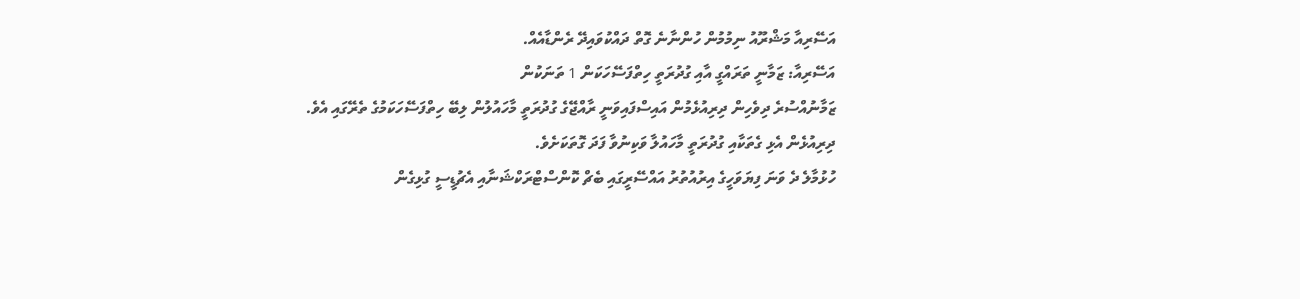އަސޭރިއާ މަޝްރޫއު ނިމުމުން ހުންނާނެ ގޮތް ދައްކުވައިދޭ ރެންޑާއެއް.
އަސޭރިއާ: ޒަމާނީ ތަރައްގީ އާއި ގުދުރަތީ ހިތްފަސޭހަކަން 1 ތަނަކުން
ޒަމާނުއްސުރެ ދިވެހިން ދިރިއުޅެމުން އައިސްފައިވަނީ ރާއްޖޭގެ ގުދުރަތީ މާހައުލުން ލިބޭ ހިތްފަސޭހަކަމުގެ ތެރޭގައި އެވެ. ދިރިއުޅެން އެޅި ގެތަކާއި ގުދުރަތީ މާހައުލާ ވަކިނުވާ ފަދަ ގޮތަކަށެވެ.
ހުޅުމާލެ ދެ ވަނަ ފިޔަވަހީގެ އިރުއުތުރު އައްސޭރީގައި ބެޗް ކޮންސްޓްރަކްޝަނާއި އެޗުޑީސީ ގުޅިގެން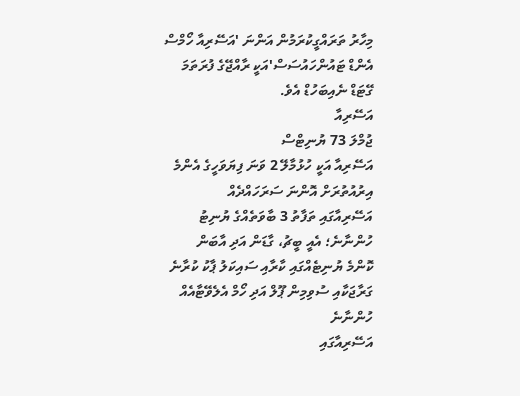މިހާރު ތަރައްގީކުރަމުން އަންނަ 'އަސޭރިއާ ހޯމްސް އެންޑް ޓައުންހައުސަސް'އަކީ ރާއްޖޭގެ ފުރަތަމަ ގޭޓަޑް ނެއިބަހުޑް އެވެ.
އަސޭރިއާ
ޖުމްލަ 73 ޔުނިޓްސް
އަސޭރިއާ އަކީ ހުޅުމާލޭ 2 ވަނަ ފިޔަވަހީގެ އެންމެ އިރުއުތުރަށް އޮންނަ ސަރަހައްދެއް
އަސޭރިއާގައި ތަފާތު 3 ބާވަތެއްގެ ޔުނިޓު ހުންނާނެ؛ އެއީ ބީޗު، ގާޑަން އަދި އާބަން
ކޮންމެ ޔުނިޓެއްގައި ކާރާއި ސައިކަލު ޕާކު ކުރާނެ ގަރާޖަކާއި ސުވިމިން ޕޫލް އަދި ހޯމް އެލެވޭޓާއެއް ހުންނާނެ
އަސޭރިއާގައި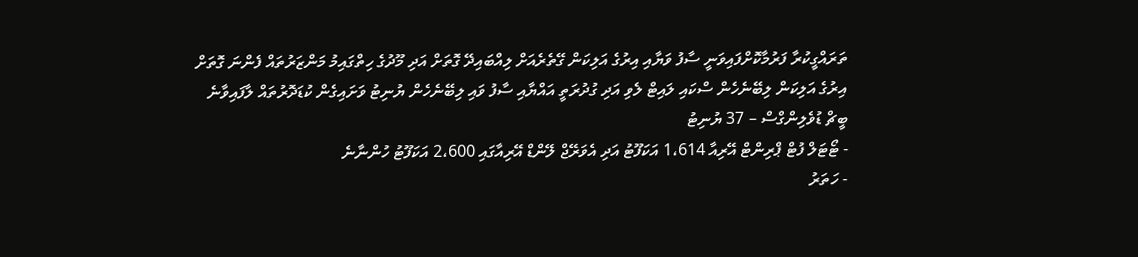ތަރައްގީކުރާ ފަރުމާކޮށްފައިވަނީ ސާފު ވަޔާއި އިރުގެ އަލިކަން ގޭތެރެއަށް ލިއްބައިދޭ ގޮތަށް އަދި މޫދުގެ ހިތްގައިމު މަންޒަރުތައް ފެންނަ ގޮތަށް
އިރުގެ އަލިކަން ލިބޭނެހެން ސްކައި ލައިޓް ލެވި އަދި ގުދުރަތީ އައްޔާއި ސާފު ވައި ލިބޭނެހެން ޔުނިޓު ވަށައިގެން ކުޑަދޮރުތައް ލާފައިވާނެ
ބީޗް ޑުވެލިންގްސް – 37 ޔުނިޓު
- ޓޯޓަލް ފުޓް ޕްރިންޓް އޭރިއާ 1،614 އަކަފޫޓު އަދި އެވަރޭޖް ލޭންޑް އޭރިއާގައި 2،600 އަކަފޫޓު ހުންނާނެ
- ހަތަރު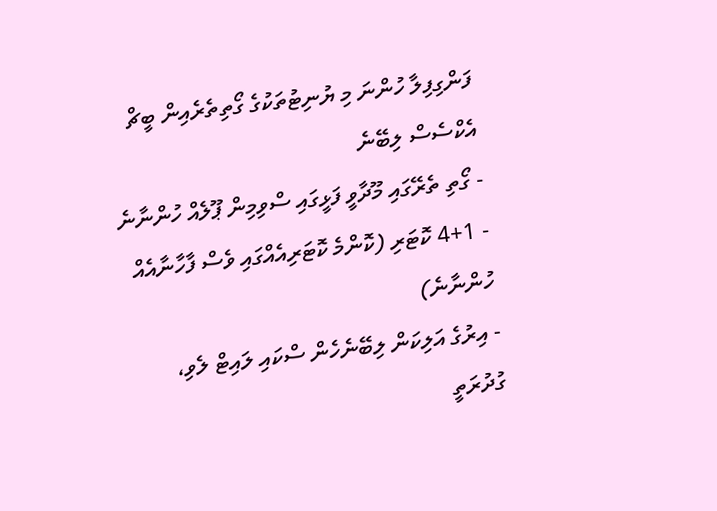ފަންގިފިލާ ހުންނަ މި ޔުނިޓުތަކުގެ ގޯތިތެރެއިން ބީޗް އެކްސެސް ލިބޭނެ
- ގޯތި ތެރޭގައި މޫދާވީ ފަޅީގައި ސްވިމިން ޕޫލެއް ހުންނާނެ
- 4+1 ކޮޓަރި (ކޮންމެ ކޮޓަރިއެއްގައި ވެސް ފާހާނާއެއް ހުންނާނެ)
- އިރުގެ އަލިކަން ލިބޭނެހެން ސްކައި ލައިޓް ލެވި، ގުދުރަތީ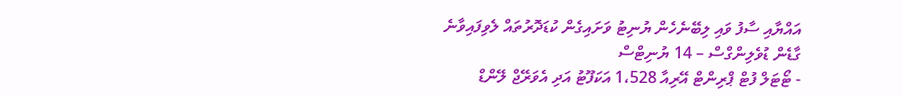އައްޔާއި ސާފު ވައި ލިބޭނެހެން ޔުނިޓު ވަށައިގެން ކުޑަދޮރުތައް ލެވިފައިވާނެ
ގާޑެން ޑުވެލިންގްސް – 14 ޔުނިޓްސް
- ޓޯޓަލް ފުޓް ޕްރިންޓް އޭރިއާ 1،528 އަކަފޫޓު އަދި އެވަރޭޖް ލޭންޑް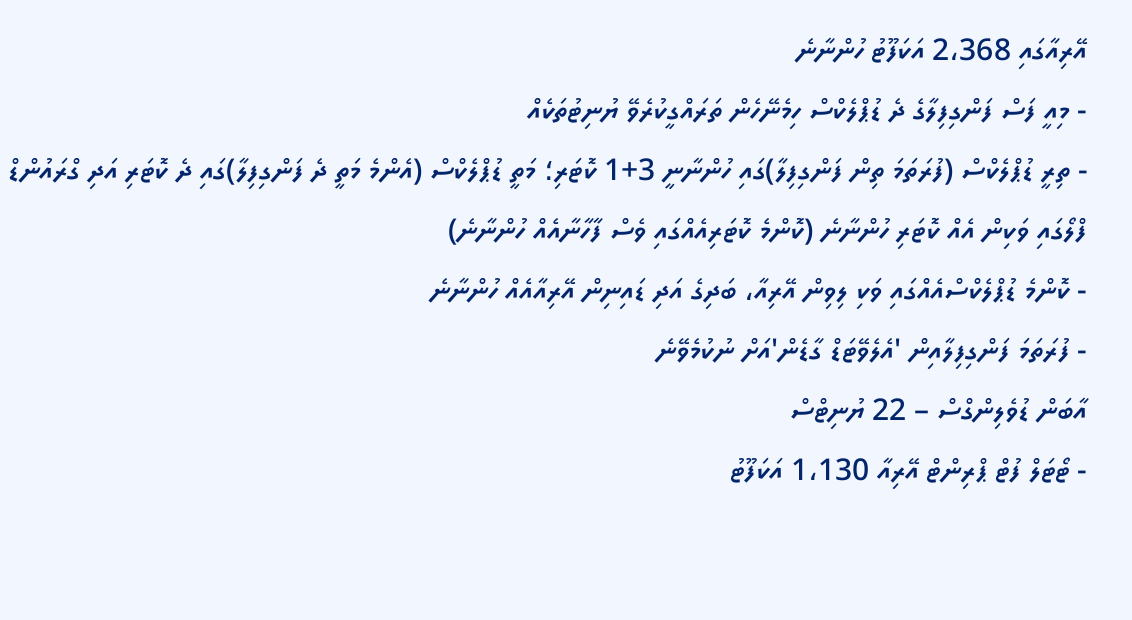އޭރިއާގައި 2،368 އަކަފޫޓު ހުންނާނެ
- މިއީ ފަސް ފަންގިފިލާގެ ދެ ޑުޕްލެކްސް ހިމެނޭހެން ތަރައްގީކުރެވޭ ޔުނިޓުތަކެއް
- ތިރީ ޑުޕްލެކްސް (ފުރަތަމަ ތިން ފަންގިފިލާ)ގައި ހުންނާނީ 3+1 ކޮޓަރި؛ މަތީ ޑުޕްލެކްސް (އެންމެ މަތީ ދެ ފަންގިފިލާ)ގައި ދެ ކޮޓަރި އަދި ގްރައުންޑް ފްލޯގައި ވަކިން އެއް ކޮޓަރި ހުންނާނެ (ކޮންމެ ކޮޓަރިއެއްގައި ވެސް ފާހާނާއެއް ހުންނާނެ)
- ކޮންމެ ޑުޕްލެކްސްއެއްގައި ވަކި ލިވިން އޭރިއާ، ބަދިގެ އަދި ޑައިނިން އޭރިއާއެއް ހުންނާނެ
- ފުރަތަމަ ފަންގިފިލާއިން 'އެލެވޭޓަޑް ގާޑެން'އަށް ނުކުމެވޭނެ
އާބަން ޑުވެލިންގްސް – 22 ޔުނިޓްސް
- ޓޯޓަލް ފުޓް ޕްރިންޓް އޭރިއާ 1،130 އަކަފޫޓު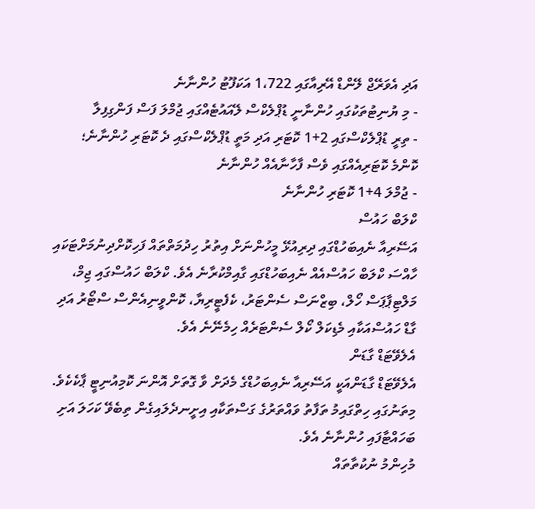އަދި އެވަރޭޖް ލޭންޑް އޭރިއާގައި 1،722 އަކަފޫޓު ހުންނާނެ
- މި ޔުނިޓުތަކުގައި ހުންނާނީ ޑުޕްލެކްސް ލޭއައުޓެއްގައި ޖުމްލަ ފަސް ފަންގިފިލާ
- ތިރީ ޑުޕްލެކްސްގައި 2+1 ކޮޓަރި އަދި މަތީ ޑުޕްލެކްސްގައި ދެ ކޮޓަރި ހުންނާނެ؛ ކޮންމެ ކޮޓަރިއެއްގައި ވެސް ފާހާނާއެއް ހުންނާނެ
- ޖުމްލަ 4+1 ކޮޓަރި ހުންނާނެ
ކްލަބް ހައުސް
އަސޭރިއާ ނެއިބަހުޑްގައި ދިރިއުޅޭ މީހުންނަށް އިތުރު ހިދުމަތްތައް ފަހިކޮށްދިނުމަށްޓަކައި ހާއްސަ ކްލަބް ހައުސްއެއް ނެއިބަހުޑްގައި ގާއިމްކުރާނެ އެވެ. ކްލަބް ހައުސްގައި ޖިމް، މަލްޓިޕާޕަސް ހޯލް، ބިޒްނަސް ސެންޓަރު، ކެފެޓީރިޔާ، ކޮންވީނިއެންސް ސްޓޯރު އަދި ގާޑް ހައުސްއަކާއި މެޑިކަލް ކޯލް ސެންޓަރެއް ހިމެނޭނެ އެވެ.
އެލެވޭޓަޑް ގާޑަން
އެލެވޭޓަޑް ގާޑަންއަކީ އަސޭރިއާ ނެއިބަހުޑްގެ މެދަށް ވާ ގޮތަށް އޮންނަ ކޮމިއުނިޓީ ޕާކެކެވެ. މިތަނުގައި ހިތްގައިމު ތަފާތު ވައްތަރުގެ ގަސްތަކާއި އިށީނދެލައިގެން ތިބެވޭ ކަހަލަ އަށި ބަހައްޓާފައި ހުންނާނެ އެވެ.
މުހިންމު ނުކުތާތައް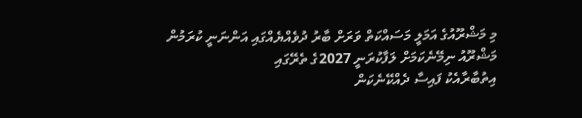މި މަޝްރޫއުގެ އަމަލީ މަސައްކަތް ވަރަށް ބާރު ދުވެއްޔެއްގައި އަންނަނީ ކުރަމުން
މަޝްރޫއު ނިމޭނެކަމަށް ލަފާކުރަނީ 2027ގެ ތެރޭގައި
އިތުބާރާއެކު ފައިސާ ދެއްކޭނެކަން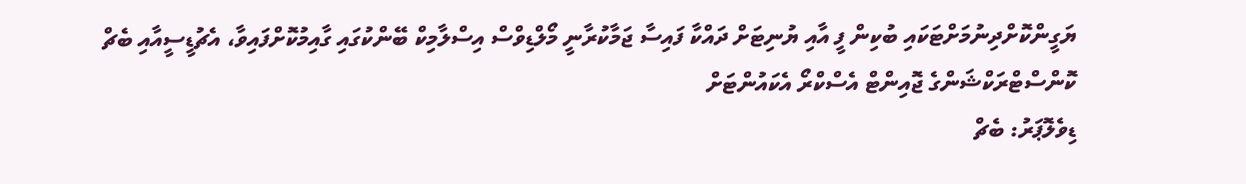ޔަގީންކޮށްދިނުމަށްޓަކައި ބުކިން ފީ އާއި ޔުނިޓަށް ދައްކާ ފައިސާ ޖަމާކުރާނީ މޯލްޑިވްސް އިސްލާމިކް ބޭންކުގައި ގާއިމުކޮށްފައިވާ، އެޗުޑީސީއާއި ބެޗް ކޮންސްޓްރަކްޝަންގެ ޖޮއިންޓް އެސްކްރޯ އެކައުންޓަށް
ޑިވެލޮޕަރު: ބެޗް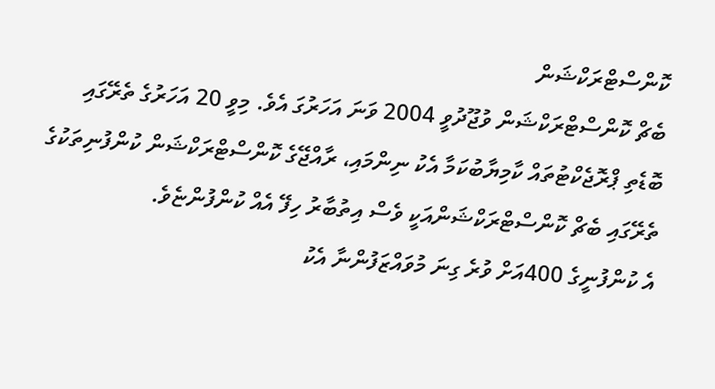ކޮންސްޓްރަކްޝަން
ބެޗް ކޮންސްޓްރަކްޝަން ވުޖޫދުވީ 2004 ވަނަ އަހަރުގަ އެވެ. މިވީ 20 އަހަރުގެ ތެރޭގައި ބޮޑެތި ޕްރޮޖެކްޓުތައް ކާމިޔާބުކަމާ އެކު ނިންމައި، ރާއްޖޭގެ ކޮންސްޓްރަކްޝަން ކުންފުނިތަކުގެ ތެރޭގައި ބެޗް ކޮންސްޓްރަކްޝަންއަކީ ވެސް އިތުބާރު ހިފޭ އެއް ކުންފުންޏެވެ.
އެ ކުންފުނީގެ 400އަށް ވުރެ ގިނަ މުވައްޒަފުންނާ އެކު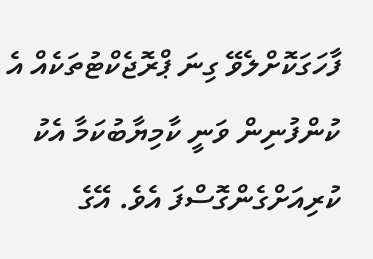ފާހަގަކޮށްލެވޭ ގިނަ ޕްރޮޖެކްޓުތަކެއް އެ ކުންފުނިން ވަނީ ކާމިޔާބުކަމާ އެކު ކުރިއަށްގެންގޮސްފަ އެވެ. އޭގެ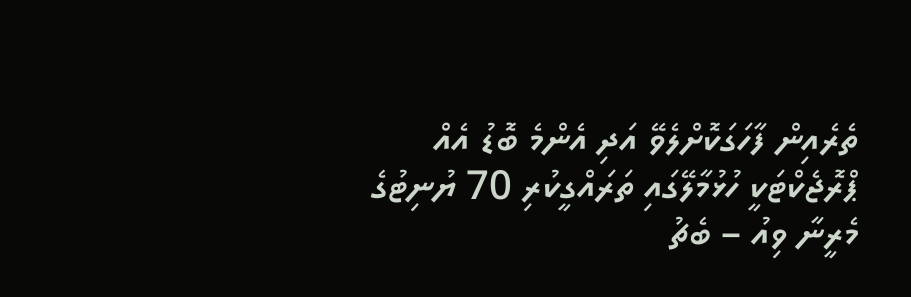ތެރެއިން ފާހަގަކޮށްލެވޭ އަދި އެންމެ ބޮޑު އެއް ޕްރޮޖެކްޓަކީ ހުޅުމާލޭގައި ތަރައްގީކުރި 70 ޔުނިޓުގެ މެރީނާ ވިއު – ބެޗު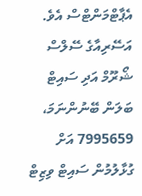އެޕާޓްމަންޓްސް އެވެ.
އަސޭރިއާގެ ސޭލްސް ޝޯރޫމް އަދި ސައިޓް ބަލަން ބޭނުންނަމަ، 7995659 އަށް ގުޅާލުމުން ސައިޓް ވިޒިޓް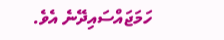ހަމަޖައްސައިދޭނެ އެވެ.